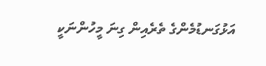އަޅުގަނޑުމެންގެ ތެރެއިން ގިނަ މީހުންނަކީ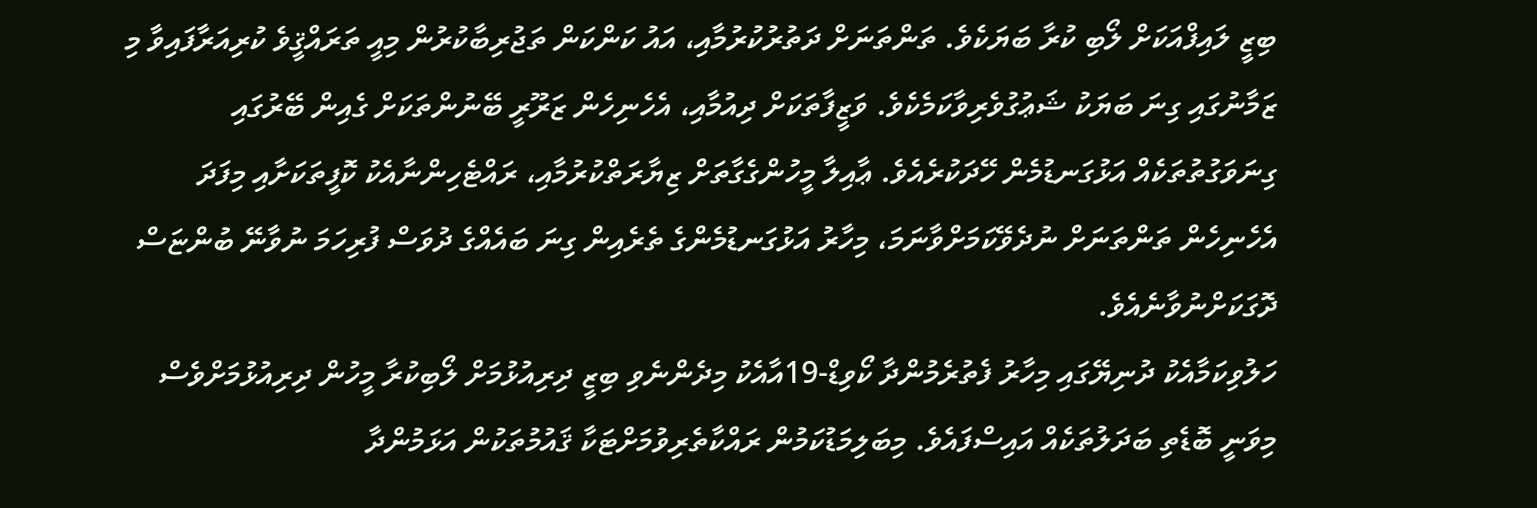ބިޒީ ލައިފްއަކަށް ލޯބި ކުރާ ބަޔަކެވެ. ތަންތަނަށް ދަތުރުކުރުމާއި، އައު ކަންކަން ތަޖުރިބާކުރުން މިއީ ތަރައްޤީވެ ކުރިއަރާފައިވާ މި ޒަމާނުގައި ގިނަ ބަޔަކު ޝަޢުގުވެރިވާކަމެކެވެ. ވަޒީފާތަކަށް ދިއުމާއި، އެހެނިހެން ޒަރޫރީ ބޭނުންތަކަށް ގެއިން ބޭރުގައި ގިނަވަގުތުތަކެއް އަޅުގަނޑުމެން ހޭދަކުރެއެވެ. ޢާއިލާ މީހުންގެގާތަށް ޒިޔާރަތްކުރުމާއި، ރައްޓެހިންނާއެކު ކޮފީތަކަށާއި މިފަދަ އެހެނިހެން ތަންތަނަށް ނުދެވޭކަމަށްވާނަމަ، މިހާރު އަޅުގަނޑުމެންގެ ތެރެއިން ގިނަ ބައެއްގެ ދުވަސް ފުރިހަމަ ނުވާނޭ ބުންޏަސް ދޮގަކަށްނުވާނެއެވެ.
ހަލުވިކަމާއެކު ދުނިޔޭގައި މިހާރު ފެތުރެމުންދާ ކޯވިޑް-19އާއެކު މިދެންނެވި ބިޒީ ދިރިއުޅުމަށް ލޯބިކުރާ މީހުން ދިރިއުޅުމަށްވެސް މިވަނީ ބޮޑެތި ބަދަލުތަކެއް އައިސްފައެވެ. މިބަލިމަޑުކަމުން ރައްކާތެރިވުމަށްޓަކާ ޤައުމުތަކުން އަޅަމުންދާ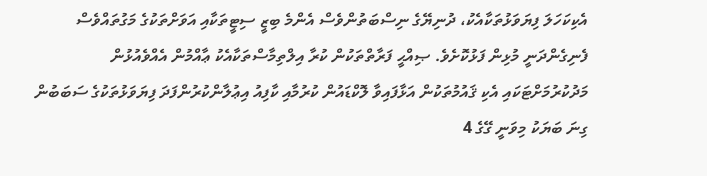އެކިކަހަލަ ފިޔަވަޅުތަކާއެކު، ދުނިޔޭގެ ނިސްބަތުންވެސް އެންމެ ބިޒީ ސިޓީތަކާއި އަވަށްތަކުގެ މަގުތައްވެސް ފެނިގެންދަނީ މުޅިން ފަޅުކޮށެވެ. ޞިއްޙީ ފަރާތްތަކުން ކުރާ އިލްތިމާސްތަކާއެކު ޢާއްމުން އެއްވެއުޅުން މަދުކުރުމަށްޓަކައި އެކި ޤައުމުތަކުން އަޅާފައިވާ ލޮކްޑައުން ކުރުމާއި ކާފިއު އިޢުލާންކުރުންފަދަ ފިޔަވަޅުތަކުގެ ސަބަބުން ގިނަ ބަޔަކު މިވަނީ ގޭގެ 4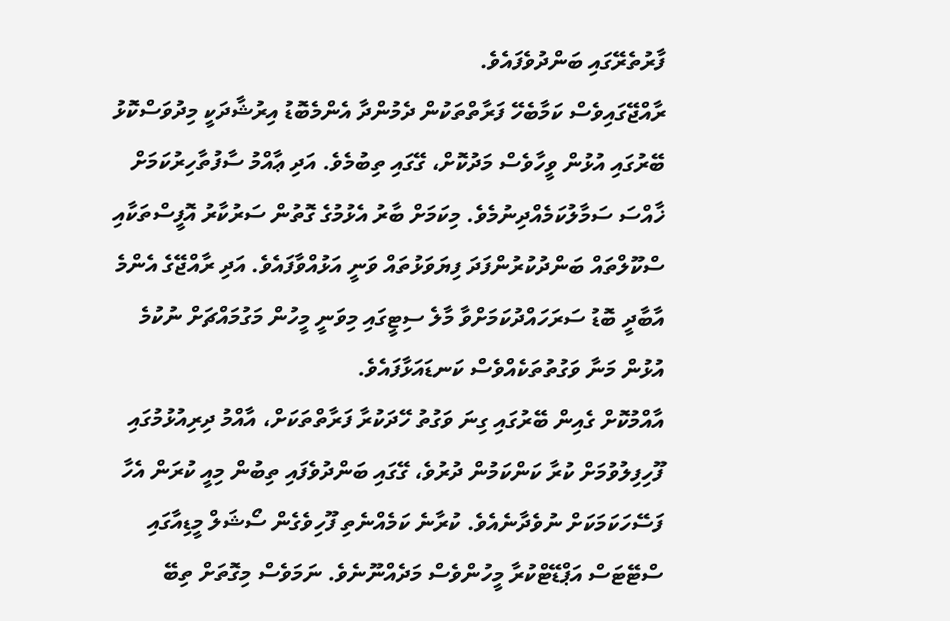ފާރުތެރޭގައި ބަންދުވެފައެވެ.
ރާއްޖޭގައިވެސް ކަމާބެހޭ ފަރާތްތަކުން ދެމުންދާ އެންމެބޮޑު އިރުޝާދަކީ މިދުވަސްކޮޅު ބޭރުގައި އުޅުން ވީހާވެސް މަދުކޮށް، ގޭގައި ތިބުމެވެ. އަދި ޢާއްމު ސާފުތާހިރުކަމަށް ޚާއްސަ ސަމާލުކަމެއްދިނުމެވެ. މިކަމަށް ބާރު އެޅުމުގެ ގޮތުން ސަރުކާރު އޮފީސްތަކާއި ސްކޫލްތައް ބަންދުކުރުންފަދަ ފިޔަވަޅުތައް ވަނީ އަޅުއްވާފައެވެ. އަދި ރާއްޖޭގެ އެންމެ އާބާދީ ބޮޑު ސަރަހައްދުކަމަށްވާ މާލެ ސިޓީގައި މިވަނީ މީހުން މަގުމައްޗަށް ނުކުމެ އުޅުން މަނާ ވަގުތުތަކެއްވެސް ކަނޑައަޅާފައެވެ.
އާއްމުކޮށް ގެއިން ބޭރުގައި ގިނަ ވަގުތު ހޭދަކުރާ ފަރާތްތަކަށް، އާއްމު ދިރިއުޅުމުގައި ފޫހިފިލުވުމަށް ކުރާ ކަންކަމުން ދުރުވެ، ގޭގައި ބަންދުވެފައި ތިބުން މިއީ ކުރަން އެހާ ފަސޭހަކަމަކަށް ނުވެދާނެއެވެ. ކުރާނެ ކަމެއްނެތި ފޫހިވެގެން ސޯޝަލް މީޑިއާގައި ސްޓޭޓަސް އަޕްޑޭޓްކުރާ މީހުންވެސް މަދެއްނޫނެވެ. ނަމަވެސް މިގޮތަށް ތިބޭ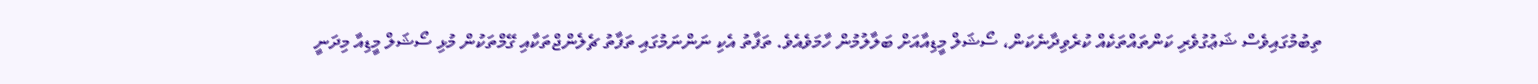ތިބުމުގައިވެސް ޝަޢުގުވެރި ކަންތައްތަކެއް ކުރެވިދާނެކަން، ސޯޝަލް މީޑިއާއަށް ބަލާލުމުން ހާމަވެއެވެ. ތަފާތު އެކި ނަންނަމުގައި ތަފާތު ޗެލެންޖްތަކާއި ގޭމްތަކުން މުޅި ސޯޝަލް މީޑިއާ މިދަނީ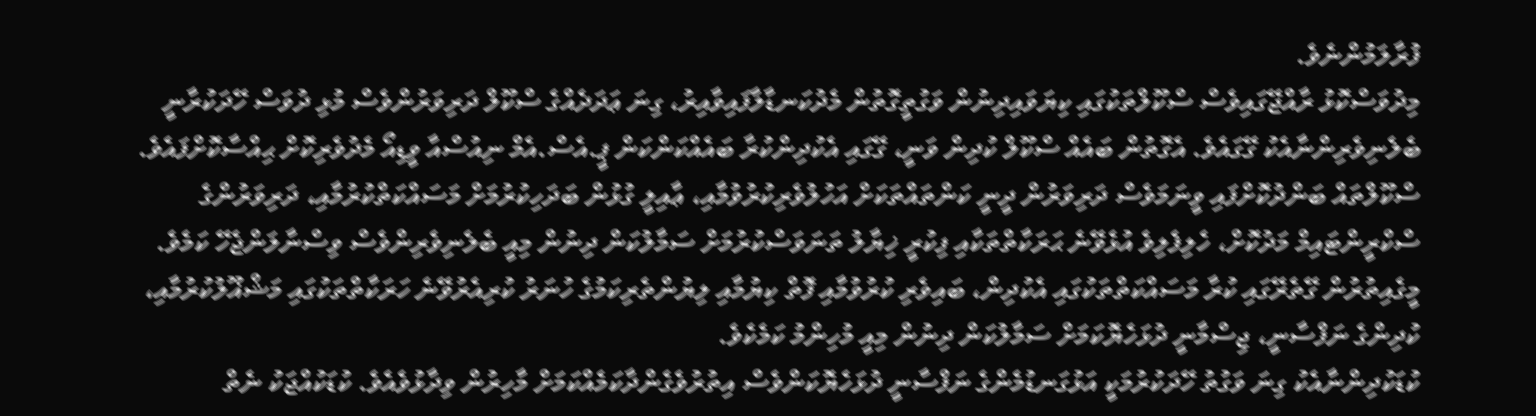ފުރާލަމުންނެވެ.
މިދުވަސްކޮޅު ރާއްޖޭގައިވެސް ސްކޫލްތަކުގައި ކިޔަވައިދިނުން ވަގުތީގޮތުން މެދުކަނޑާލާފައިވާއިރު، ގިނަ ޢަދަދެއްގެ ސްކޫލް ދަރިވަރުންވެސް މުޅި ދުވަސް ހޭދަކުރާނީ ބެލެނިވެރިންނާއެކު ގޭގައެވެ. އެގޮތުން ބައެއް ސްކޫލް ކުދިން ވަނީ، ގޭގައި އެކުދިންކުރާ ބައެއްކަންކަން ޕީ.އެސް.އެމް ނިއުސްއާ ވީޑިއޯ މެދުވެރިކޮށް ޙިއްސާކޮށްފައެވެ.
ސްކޫލްތައް ބަންދުކޮށްފައި ވީނަމަވެސް ދަރިވަރުން ދީނީ ކަންތައްތަކަށް އަހުލުވެރިކުރުވުމާއި، ޢާއިލީ ގުޅުން ބަދަހިކުރުމަށް މަސައްކަތްކުރުމާއި، ދަރިވަރުންގެ ސްކްރީންޓައިމް މަދުކޮށް، ހެލިފެލިވެ އުޅެވޭނެ ޙަރަކާތްތަކާއި ފިކުރީ ޚިޔާލު ތަނަވަސްކުރުމަށް ސަމާލުކަން ދިނުން މިއީ ބެލެނިވެރިންވެސް ވިސްނާލަންޖެހޭ ކަމެވެ.
މީގެއިތުރުން ގޭތެރޭގައި ކުރާ މަސައްކަތްތަކުގައި އެކުދިން، ބައިވެރި ކުރުވުމާއި ފޮތް ކިޔުމާއި ލިޔުންތެރިކަމުގެ ހުނަރު ކުރިއެރުވޭނެ ހަރަކާތްތަކުގައި މަޝްޣޫލުކުރުމާއި، ކުދިންގެ ނަފްސާނީ، ޖިސްމާނީ ދުޅަހެޔޮކަމަށް ސަމާލުކަން ދިނުން މިއީ މުހިންމު ކަމެކެވެ.
ކުޑަކުދިންނާއެކު ގިނަ ވަގުތު ހޭދަކުރުމަކީ އަޅުގަނޑުމެންގެ ނަފްސާނީ ދުޅަހެޔޮކަންވެސް އިތުރުވެގެންދާކަމެއްކަމަށް މާހިރުން ވިދާޅުވެއެވެ. ކުޑަކުއްޖަކު ނެތް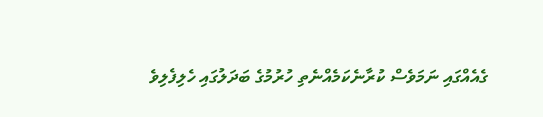ގެއެއްގައި ނަމަވެސް ކުރާނެކަމެއްނެތި ހުރުމުގެ ބަދަލުގައި ހެލިފެލިވެ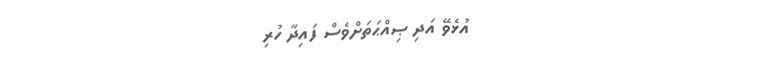އުޅެވޭ އަދި ޞިއްޙަތަށްވެސް ފައިދާ ހުރި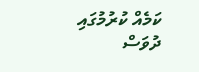ކަމެއް ކުރުމުގައި ދުވަސް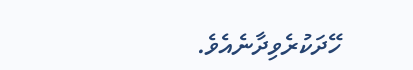ހޭދަކުރެވިދާނެއެވެ.